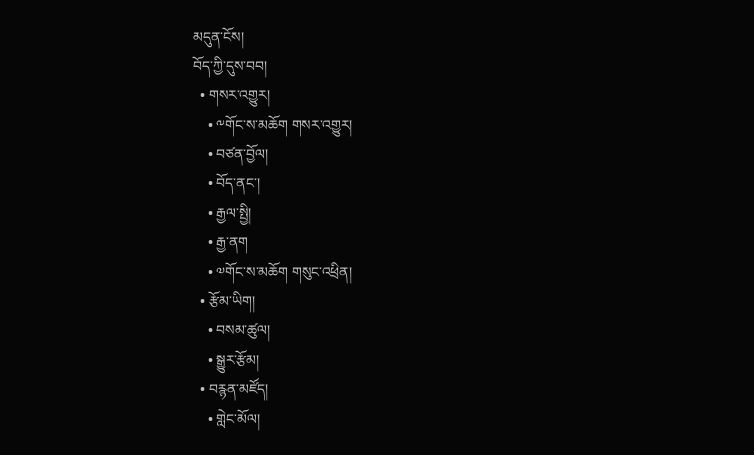མདུན་ངོས།
བོད་ཀྱི་དུས་བབ།
  • གསར་འགྱུར།
    • ༸གོང་ས་མཆོག གསར་འགྱུར།
    • བཙན་བྱོལ།
    • བོད་ནང་།
    • རྒྱལ་སྤྱི།
    • རྒྱ་ནག
    • ༧གོང་ས་མཆོག གསུང་འཕྲིན།
  • རྩོམ་ཡིག།
    • བསམ་ཚུལ།
    • སྒྱུར་རྩོམ།
  • བརྙན་མཛོད།
    • གླེང་མོལ།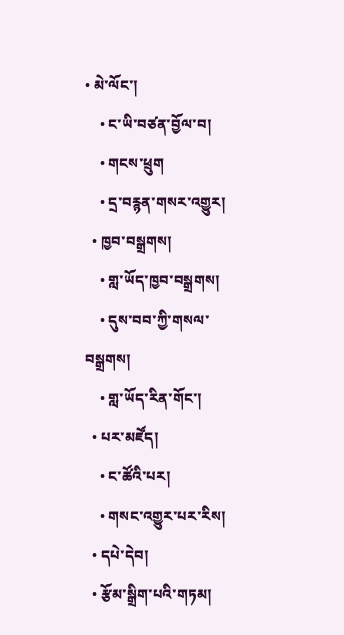• མེ་ལོང་།
    • ང་ཡི་བཙན་བྱོལ་བ།
    • གངས་ཕྲུག
    • དྲ་བརྙན་གསར་འགྱུར།
  • ཁྱབ་བསྒྲགས།
    • གླ་ཡོད་ཁྱབ་བསྒྲགས།
    • དུས་བབ་ཀྱི་གསལ་བསྒྲགས།
    • གླ་ཡོད་རིན་གོང་།
  • པར་མཛོད།
    • ང་ཚོའི་པར།
    • གསང་འགྱུར་པར་རིས།
  • དཔེ་དེབ།
  • རྩོམ་སྒྲིག་པའི་གཏམ།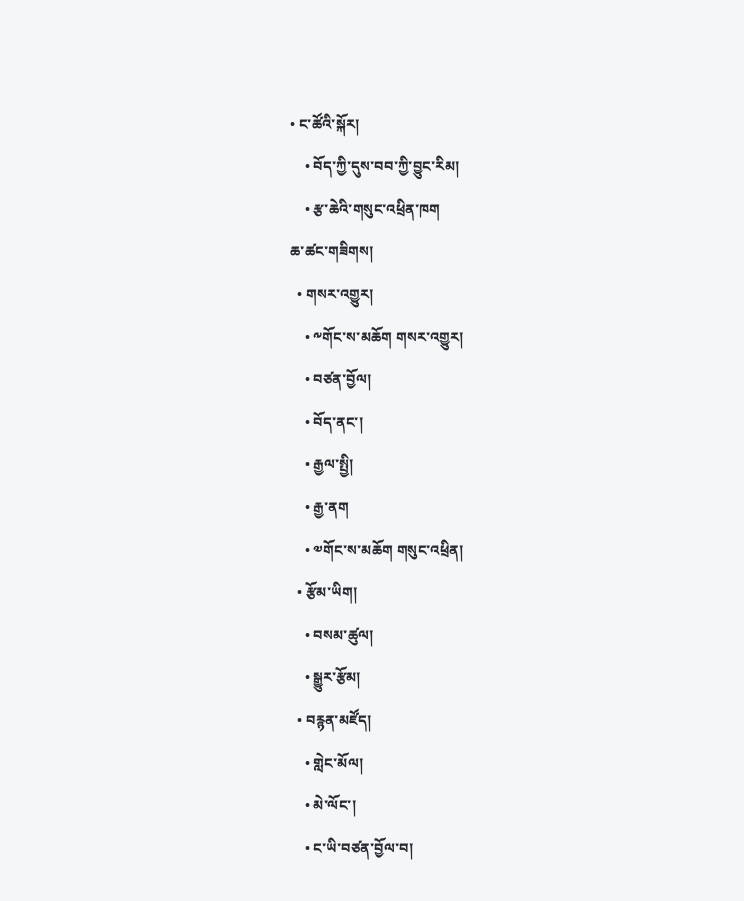• ང་ཚོའི་སྐོར།
    • བོད་ཀྱི་དུས་བབ་ཀྱི་བྱུང་རིམ།
    • རྩ་ཆེའི་གསུང་འཕྲིན་ཁག
ཆ་ཚང་གཟིགས།
  • གསར་འགྱུར།
    • ༸གོང་ས་མཆོག གསར་འགྱུར།
    • བཙན་བྱོལ།
    • བོད་ནང་།
    • རྒྱལ་སྤྱི།
    • རྒྱ་ནག
    • ༧གོང་ས་མཆོག གསུང་འཕྲིན།
  • རྩོམ་ཡིག།
    • བསམ་ཚུལ།
    • སྒྱུར་རྩོམ།
  • བརྙན་མཛོད།
    • གླེང་མོལ།
    • མེ་ལོང་།
    • ང་ཡི་བཙན་བྱོལ་བ།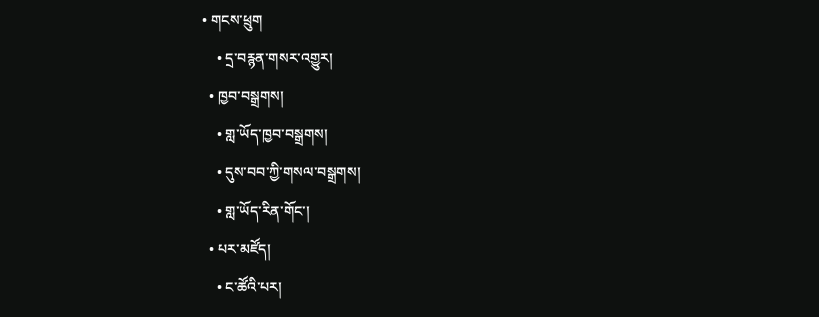• གངས་ཕྲུག
    • དྲ་བརྙན་གསར་འགྱུར།
  • ཁྱབ་བསྒྲགས།
    • གླ་ཡོད་ཁྱབ་བསྒྲགས།
    • དུས་བབ་ཀྱི་གསལ་བསྒྲགས།
    • གླ་ཡོད་རིན་གོང་།
  • པར་མཛོད།
    • ང་ཚོའི་པར།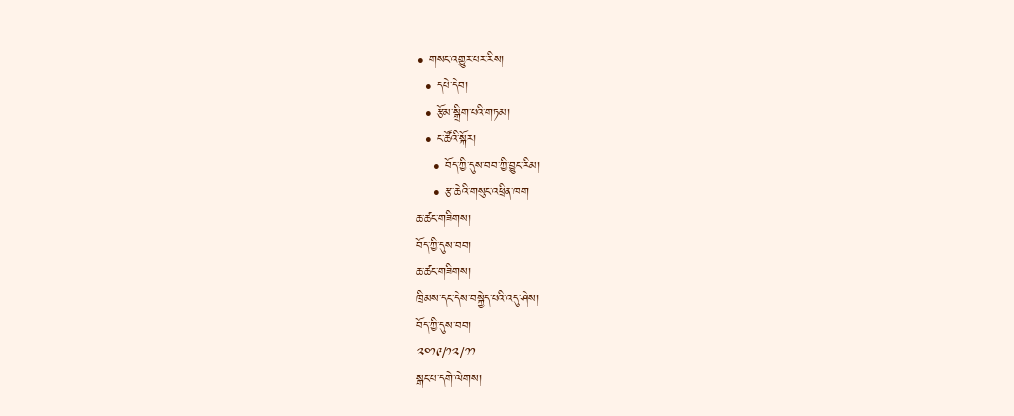• གསང་འགྱུར་པར་རིས།
  • དཔེ་དེབ།
  • རྩོམ་སྒྲིག་པའི་གཏམ།
  • ང་ཚོའི་སྐོར།
    • བོད་ཀྱི་དུས་བབ་ཀྱི་བྱུང་རིམ།
    • རྩ་ཆེའི་གསུང་འཕྲིན་ཁག
ཆ་ཚང་གཟིགས།
བོད་ཀྱི་དུས་བབ།
ཆ་ཚང་གཟིགས།
ཁྲིམས་དང་དེས་བསྐྱེད་པའི་འདུ་ཤེས།
བོད་ཀྱི་དུས་བབ།
༢༠༡༩/༡༢/༡༡
སྒང་པ་དགེ་ལེགས།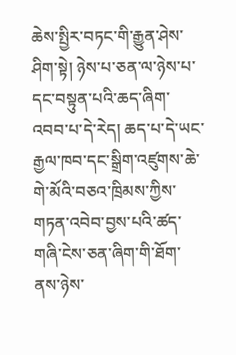ཆེས་སྤྱིར་བཏང་གི་རྒྱུན་ཤེས་ཤིག་སྟེ། ཉེས་པ་ཅན་ལ་ཉེས་པ་དང་བསྟུན་པའི་ཆད་ཞིག་འབབ་པ་དེ་རེད། ཆད་པ་དེ་ཡང་རྒྱལ་ཁབ་དང་སྒྲིག་འཛུགས་ཆེ་གེ་མོའི་བཅའ་ཁྲིམས་ཀྱིས་གཏན་འབེབ་བྱས་པའི་ཚད་གཞི་ངེས་ཅན་ཞིག་གི་ཐོག་ནས་ཉེས་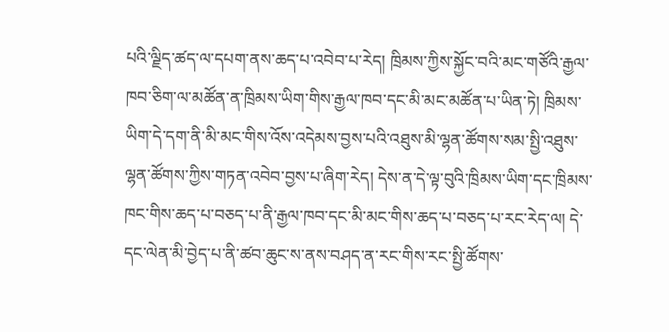པའི་ལྗིད་ཚད་ལ་དཔག་ནས་ཆད་པ་འབེབ་པ་རེད། ཁྲིམས་ཀྱིས་སྐྱོང་བའི་མང་གཙོའི་རྒྱལ་ཁབ་ཅིག་ལ་མཚོན་ན་ཁྲིམས་ཡིག་གིས་རྒྱལ་ཁབ་དང་མི་མང་མཚོན་པ་ཡིན་ཏེ། ཁྲིམས་ཡིག་དེ་དག་ནི་མི་མང་གིས་འོས་འདེམས་བྱས་པའི་འཐུས་མི་ལྷན་ཚོགས་སམ་སྤྱི་འཐུས་ལྷན་ཚོགས་ཀྱིས་གཏན་འབེབ་བྱས་པ་ཞིག་རེད། དེས་ན་དེ་ལྟ་བུའི་ཁྲིམས་ཡིག་དང་ཁྲིམས་ཁང་གིས་ཆད་པ་བཅད་པ་ནི་རྒྱལ་ཁབ་དང་མི་མང་གིས་ཆད་པ་བཅད་པ་རང་རེད་ལ། དེ་དང་ལེན་མི་བྱེད་པ་ནི་ཚབ་ཆུང་ས་ནས་བཤད་ན་རང་གིས་རང་སྤྱི་ཚོགས་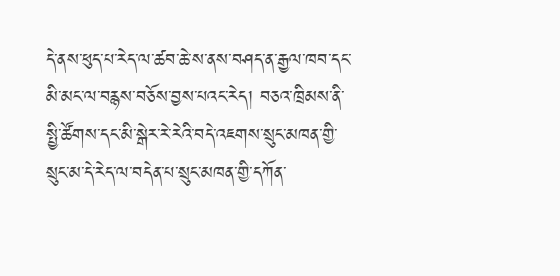དེ་ནས་ཕུད་པ་རེད་ལ་ཚབ་ཆེ་ས་ནས་བཤད་ན་རྒྱལ་ཁབ་དང་མི་མང་ལ་བརྙས་བཅོས་བྱས་པའང་རེད། བཅའ་ཁྲིམས་ནི་སྤྱི་ཚོགས་དང་མི་སྒེར་རེ་རེའི་བདེ་འཇགས་སྲུང་མཁན་གྱི་སྲུང་མ་དེ་རེད་ལ་བདེན་པ་སྲུང་མཁན་གྱི་དཀོན་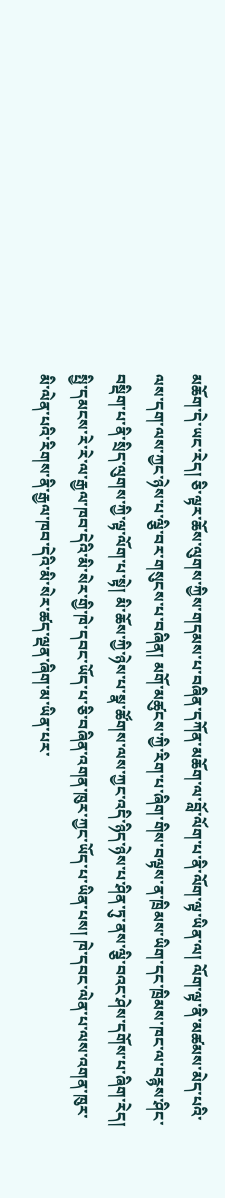མཆོག་དེ་ཡང་རེད། ཅི་ལྟར་ཆོས་ལུགས་ཀྱིས་གདམས་པ་བཞིན་དཀོན་མཆོག་ལ་བློ་ལོག་པ་ནི་ལོག་ལྟ་ཡིན་ལ། ལོག་ལྟ་ནི་མཚམས་མེད་པའི་ལས་དག་ལས་ཀྱང་ཉེས་པ་ལྕི་བར་གསུངས་པ་བཞིན། མགོ་མཚུངས་ཀྱི་རིག་པ་ཞིག་གིས་བལྟས་ན་ཁྲིམས་ཡིག་དང་ཁྲིམས་ཁང་ལ་བརྙས་ཤིང་བསྡིག་པ་ནི་སྲིད་ལུགས་ཀྱི་ལྟ་ལོག་པ་སྟེ། མི་ཆོས་ཀྱི་ཉེས་པ་སྣ་ཚོགས་ལས་ཀྱང་འདི་ཉིད་ཉེས་པ་ཤིན་ཏུ་ནས་ལྕི་བའང་ཤེས་དགོས་པ་ཞིག་རེད།
སྤྱི་དམངས་རེ་རེ་ལ་རྒྱལ་ཁབ་དེའི་མི་སེར་གྱི་ཁེ་དབང་ཡོད་པ་ཅི་བཞིན་འགན་ཁུར་ཀྱང་ཡོད་པ་ཡིན་པས། ཁེ་དབང་ལེན་པ་ལས་འགན་ཁུར་མི་ལེན་པའི་རིགས་ནི་རྒྱལ་ཁབ་དེའི་མི་སེར་ཚད་ལྡན་ཞིག་མ་ཡིན་པར་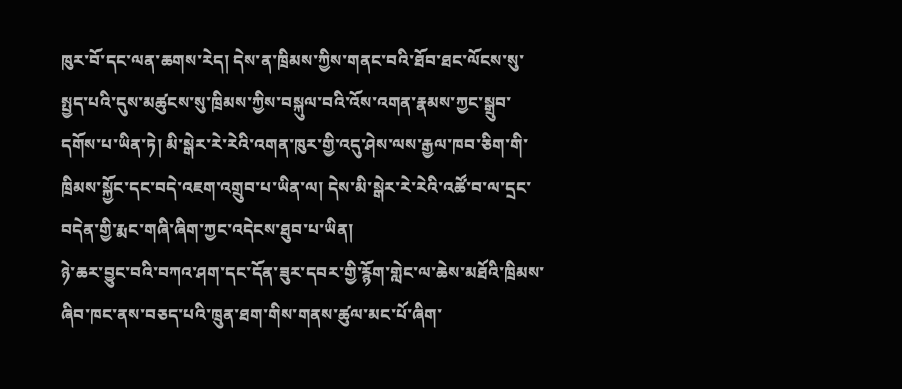ཁུར་བོ་དང་ལན་ཆགས་རེད། དེས་ན་ཁྲིམས་ཀྱིས་གནང་བའི་ཐོབ་ཐང་ལོངས་སུ་སྤྱད་པའི་དུས་མཚུངས་སུ་ཁྲིམས་ཀྱིས་བསྐུལ་བའི་འོས་འགན་རྣམས་ཀྱང་སྒྲུབ་དགོས་པ་ཡིན་ཏེ། མི་སྒེར་རེ་རེའི་འགན་ཁུར་གྱི་འདུ་ཤེས་ལས་རྒྱལ་ཁབ་ཅིག་གི་ཁྲིམས་སྐྱོང་དང་བདེ་འཇག་འགྲུབ་པ་ཡིན་ལ། དེས་མི་སྒེར་རེ་རེའི་འཚོ་བ་ལ་དྲང་བདེན་གྱི་རྨང་གཞི་ཞིག་ཀྱང་འདེངས་ཐུབ་པ་ཡིན།
ཉེ་ཆར་བྱུང་བའི་བཀའ་ཤག་དང་དོན་ཟུར་དབར་གྱི་རྙོག་གླེང་ལ་ཆེས་མཐོའི་ཁྲིམས་ཞིབ་ཁང་ནས་བཅད་པའི་ཁྲུན་ཐག་གིས་གནས་ཚུལ་མང་པོ་ཞིག་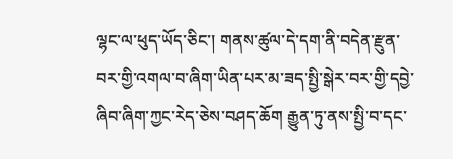ལྷང་ལ་ཕུད་ཡོད་ཅིང་། གནས་ཚུལ་དེ་དག་ནི་བདེན་རྫུན་བར་གྱི་འགལ་བ་ཞིག་ཡིན་པར་མ་ཟད་སྤྱི་སྒེར་བར་གྱི་དབྱེ་ཞིབ་ཞིག་ཀྱང་རེད་ཅེས་བཤད་ཆོག རྒྱུན་ཏུ་ནས་སྤྱི་བ་དང་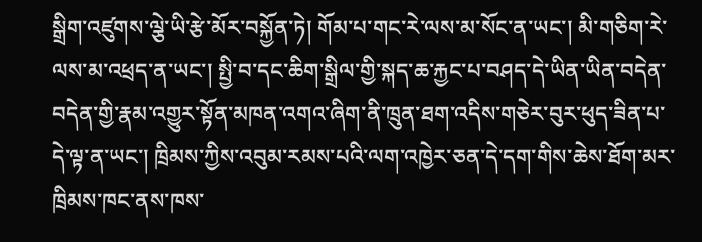སྒྲིག་འཛུགས་ལྕེ་ཡི་རྩེ་མོར་བསྐྱོན་ཏེ། གོམ་པ་གང་རེ་ལས་མ་སོང་ན་ཡང་། མི་གཅིག་རེ་ལས་མ་འཕྲད་ན་ཡང་། སྤྱི་བ་དང་ཆིག་སྒྲིལ་གྱི་སྐད་ཆ་རྐྱང་པ་བཤད་དེ་ཡིན་ཡིན་བདེན་བདེན་གྱི་རྣམ་འགྱུར་སྟོན་མཁན་འགའ་ཞིག་ནི་ཁྲུན་ཐག་འདིས་གཅེར་བུར་ཕུད་ཟིན་པ་དེ་ལྟ་ན་ཡང་། ཁྲིམས་ཀྱིས་འབུམ་རམས་པའི་ལག་འཁྱེར་ཅན་དེ་དག་གིས་ཆེས་ཐོག་མར་ཁྲིམས་ཁང་ནས་ཁས་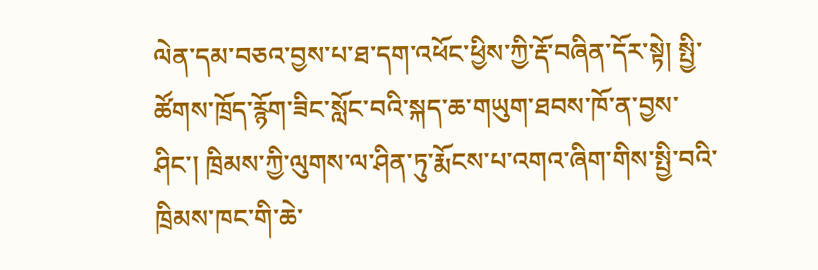ལེན་དམ་བཅའ་བྱས་པ་ཐ་དག་འཕོང་ཕྱིས་ཀྱི་རྡོ་བཞིན་དོར་སྟེ། སྤྱི་ཚོགས་ཁྲོད་རྙོག་ཟིང་སློང་བའི་སྐད་ཆ་གཡུག་ཐབས་ཁོ་ན་བྱས་ཤིང་། ཁྲིམས་ཀྱི་ལུགས་ལ་ཤིན་ཏུ་རྨོངས་པ་འགའ་ཞིག་གིས་སྤྱི་བའི་ཁྲིམས་ཁང་གི་ཆེ་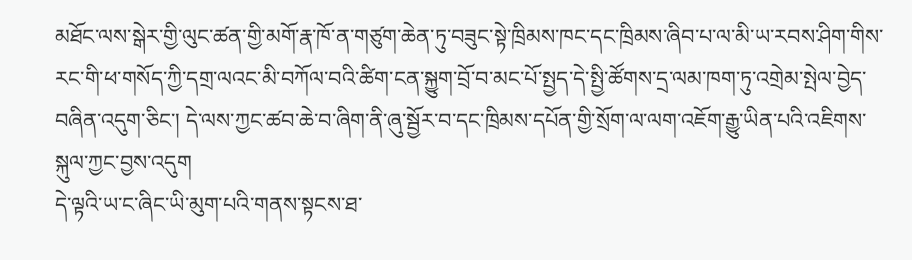མཐོང་ལས་སྒེར་གྱི་ལུང་ཚན་གྱི་མགོ་རྣ་ཁོ་ན་གཙུག་ཆེན་ཏུ་བཟུང་སྟེ་ཁྲིམས་ཁང་དང་ཁྲིམས་ཞིབ་པ་ལ་མི་ཡ་རབས་ཤིག་གིས་རང་གི་ཕ་གསོད་ཀྱི་དགྲ་ལའང་མི་བཀོལ་བའི་ཚིག་ངན་སྐྱུག་བྲོ་བ་མང་པོ་སྤྱད་དེ་སྤྱི་ཚོགས་དྲ་ལམ་ཁག་ཏུ་འགྲེམ་སྤེལ་བྱེད་བཞིན་འདུག་ཅིང་། དེ་ལས་ཀྱང་ཚབ་ཆེ་བ་ཞིག་ནི་ཞུ་སྦྱོར་བ་དང་ཁྲིམས་དཔོན་གྱི་སྲོག་ལ་ལག་འཇོག་རྒྱུ་ཡིན་པའི་འཇིགས་སྐུལ་ཀྱང་བྱས་འདུག
དེ་ལྟའི་ཡ་ང་ཞིང་ཡི་མུག་པའི་གནས་སྟངས་ཐ་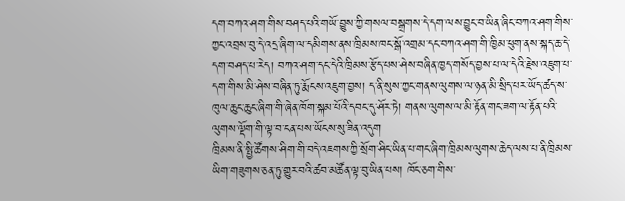དག་བཀའ་ཤག་གིས་བཤད་པའི་གཡོ་བྱུས་ཀྱི་གསལ་བསྒྲགས་དེ་དག་ལས་བྱུང་བ་ཡིན་ཞིང་བཀའ་ཤག་གིས་ཀྱང་འབྲས་བུ་དེ་འདྲ་ཞིག་ལ་དམིགས་ནས་ཁྲིམས་ཁང་སྒོ་འགྲམ་དང་བཀའ་ཤག་གི་ཁྱིམ་ཕུག་ནས་སྐད་ཆ་དེ་དག་བཤད་པ་རེད། བཀའ་ཤག་དང་དེའི་ཁྲིམས་རྩོད་པས་ཤེས་བཞིན་ཁྱད་གསོད་བྱས་པ་ལ་དེའི་རྗེས་འཇུག་པ་དག་གིས་མི་ཤེས་བཞིན་ཏུ་རྨོངས་འཇུག་བྱས། ད་ནི་སུས་ཀྱང་གནས་ལུགས་ལ་ཉན་མི་སྲིད་པར་ཡོད་ཚད་ས་ཁུལ་ཆུང་ཆུང་ཞིག་གི་ཞེན་ཁོག་སྐམ་པོའི་དབང་དུ་ཤོར་ཏེ། གནས་ལུགས་ལ་མི་རྟོན་གང་ཟག་ལ་རྟོན་པའི་ལུགས་ལྡོག་གི་ལྟ་བ་ངན་པས་ཡོངས་སུ་ཟིན་འདུག
ཁྲིམས་ནི་སྤྱི་ཚོགས་ཤིག་གི་བདེ་འཇགས་ཀྱི་སྲོག་ཤིང་ཡིན་པ་གང་ཞིག་ཁྲིམས་ལུགས་ཆེད་ལས་པ་ནི་ཁྲིམས་ཡིག་གཟུགས་ཅན་ཏུ་གྱུར་བའི་ཚབ་མཚོན་ལྟ་བུ་ཡིན་པས། ཁོང་ཅག་གིས་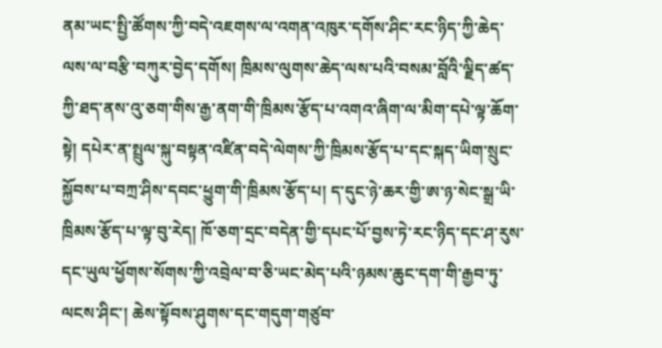ནམ་ཡང་སྤྱི་ཚོགས་ཀྱི་བདེ་འཇགས་ལ་འགན་འཁུར་དགོས་ཤིང་རང་ཉིད་ཀྱི་ཆེད་ལས་ལ་བརྩི་བཀུར་བྱེད་དགོས། ཁྲིམས་ལུགས་ཆེད་ལས་པའི་བསམ་བློའི་ལྗིད་ཚད་ཀྱི་ཐད་ནས་འུ་ཅག་གིས་རྒྱ་ནག་གི་ཁྲིམས་རྩོད་པ་འགའ་ཞིག་ལ་མིག་དཔེ་ལྟ་ཆོག་སྟེ། དཔེར་ན་སྤྲུལ་སྐུ་བསྟན་འཛིན་བདེ་ལེགས་ཀྱི་ཁྲིམས་རྩོད་པ་དང་སྐད་ཡིག་སྲུང་སྐྱོབས་པ་བཀྲ་ཤིས་དབང་ཕྱུག་གི་ཁྲིམས་རྩོད་པ། ད་དུང་ཉེ་ཆར་གྱི་ཨ་ཉ་སེང་སྒྲ་ཡི་ཁྲིམས་རྩོད་པ་ལྟ་བུ་རེད། ཁོ་ཅག་དྲང་བདེན་གྱི་དཔང་པོ་བྱས་ཏེ་རང་ཉིད་དང་ཤ་རུས་དང་ཡུལ་ཕྱོགས་སོགས་ཀྱི་འབྲེལ་བ་ཅི་ཡང་མེད་པའི་ཉམས་ཆུང་དག་གི་རྒྱབ་ཏུ་ལངས་ཤིང་། ཆེས་སྟོབས་ཤུགས་དང་གདུག་གཙུབ་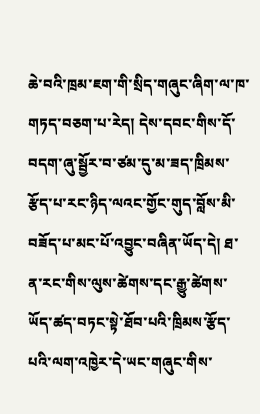ཆེ་བའི་ཁྲམ་ཇག་གི་སྲིད་གཞུང་ཞིག་ལ་ཁ་གཏད་བཅག་པ་རེད། དེས་དབང་གིས་དོ་བདག་ཞུ་སྦྱོར་བ་ཙམ་དུ་མ་ཟད་ཁྲིམས་རྩོད་པ་རང་ཉིད་ལའང་གྱོང་གུད་བློས་མི་བཟོད་པ་མང་པོ་འབྱུང་བཞིན་ཡོད་དེ། ཐ་ན་རང་གིས་ལུས་ཚེགས་དང་རྒྱུ་ཚེགས་ཡོད་ཚད་བཏང་སྟེ་ཐོབ་པའི་ཁྲིམས་རྩོད་པའི་ལག་འཁྱེར་དེ་ཡང་གཞུང་གིས་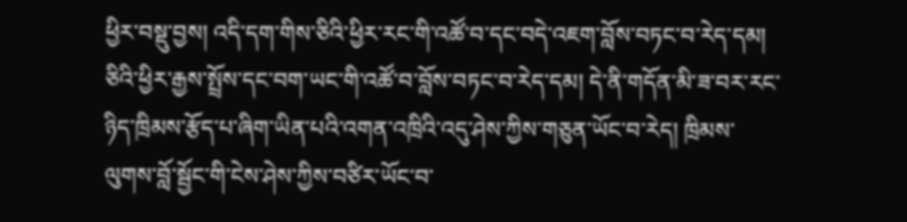ཕྱིར་བསྡུ་བྱས། འདི་དག་གིས་ཅིའི་ཕྱིར་རང་གི་འཚོ་བ་དང་བདེ་འཇག་བློས་བཏང་བ་རེད་དམ། ཅིའི་ཕྱིར་རྒྱས་སྤྲོས་དང་བག་ཡང་གི་འཚོ་བ་བློས་བཏང་བ་རེད་དམ། དེ་ནི་གདོན་མི་ཟ་བར་རང་ཉིད་ཁྲིམས་རྩོད་པ་ཞིག་ཡིན་པའི་འགན་འཁྲིའི་འདུ་ཤེས་ཀྱིས་གཅུན་ཡོང་བ་རེད། ཁྲིམས་ལུགས་བློ་སྦྱོང་གི་ངེས་ཤེས་ཀྱིས་བཙིར་ཡོང་བ་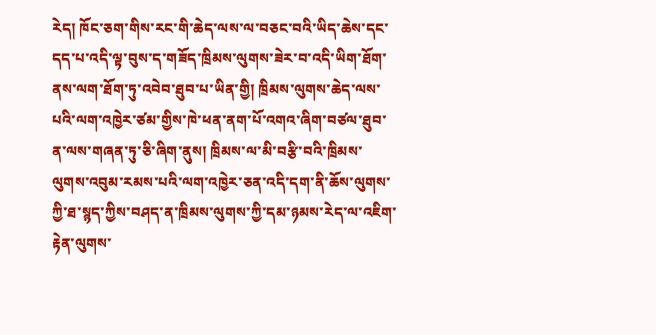རེད། ཁོང་ཅག་གིས་རང་གི་ཆེད་ལས་ལ་བཅང་བའི་ཡིད་ཆེས་དང་དད་པ་འདི་ལྟ་བུས་ད་གཟོད་ཁྲིམས་ལུགས་ཟེར་བ་འདི་ཡིག་ཐོག་ནས་ལག་ཐོག་ཏུ་འབེབ་ཐུབ་པ་ཡིན་གྱི། ཁྲིམས་ལུགས་ཆེད་ལས་པའི་ལག་འཁྱེར་ཙམ་གྱིས་ཁེ་ཕན་ནག་པོ་འགའ་ཞིག་བཙལ་ཐུབ་ན་ལས་གཞན་ཏུ་ཅི་ཞིག་ནུས། ཁྲིམས་ལ་མི་བརྩི་བའི་ཁྲིམས་ལུགས་འབུམ་རམས་པའི་ལག་འཁྱེར་ཅན་འདི་དག་ནི་ཆོས་ལུགས་ཀྱི་ཐ་སྙད་ཀྱིས་བཤད་ན་ཁྲིམས་ལུགས་ཀྱི་དམ་ཉམས་རེད་ལ་འཇིག་རྟེན་ལུགས་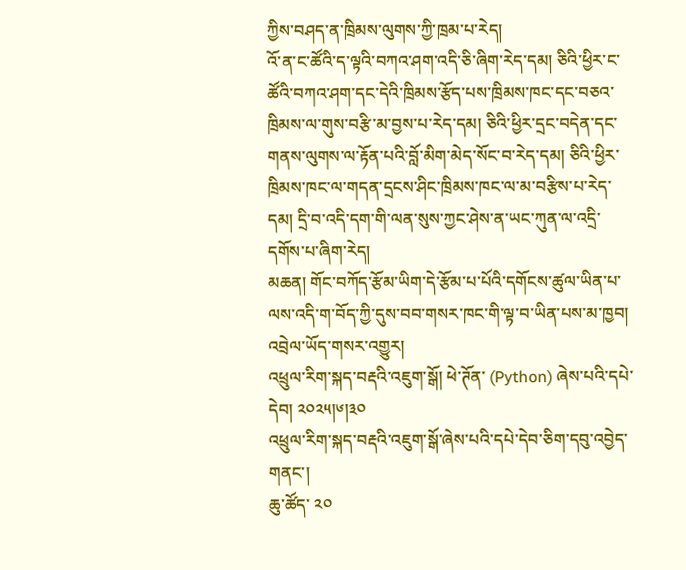ཀྱིས་བཤད་ན་ཁྲིམས་ལུགས་ཀྱི་ཁྲམ་པ་རེད།
འོ་ན་ང་ཚོའི་ད་ལྟའི་བཀའ་ཤག་འདི་ཅི་ཞིག་རེད་དམ། ཅིའི་ཕྱིར་ང་ཚོའི་བཀའ་ཤག་དང་དེའི་ཁྲིམས་རྩོད་པས་ཁྲིམས་ཁང་དང་བཅའ་ཁྲིམས་ལ་གུས་བརྩི་མ་བྱས་པ་རེད་དམ། ཅིའི་ཕྱིར་དྲང་བདེན་དང་གནས་ལུགས་ལ་རྟོན་པའི་བློ་མིག་མེད་སོང་བ་རེད་དམ། ཅིའི་ཕྱིར་ཁྲིམས་ཁང་ལ་གདན་དྲངས་ཤིང་ཁྲིམས་ཁང་ལ་མ་བརྩིས་པ་རེད་དམ། དྲི་བ་འདི་དག་གི་ལན་སུས་ཀྱང་ཤེས་ན་ཡང་ཀུན་ལ་འདྲི་དགོས་པ་ཞིག་རེད།
མཆན། གོང་བཀོད་རྩོམ་ཡིག་དེ་རྩོམ་པ་པོའི་དགོངས་ཚུལ་ཡིན་པ་ལས་འདི་ག་བོད་ཀྱི་དུས་བབ་གསར་ཁང་གི་ལྟ་བ་ཡིན་པས་མ་ཁྱབ།
འབྲེལ་ཡོད་གསར་འགྱུར།
འཕྲུལ་རིག་སྐད་བརྡའི་འཇུག་སྒོ། ཕེ་ཊོན་ (Python) ཞེས་པའི་དཔེ་དེབ། ༢༠༢༥།༦།༣༠
འཕྲུལ་རིག་སྐད་བརྡའི་འཇུག་སྒོ་ཞེས་པའི་དཔེ་དེབ་ཅིག་དབུ་འབྱེད་གནང་།
ཆུ་ཚོད་ ༢༠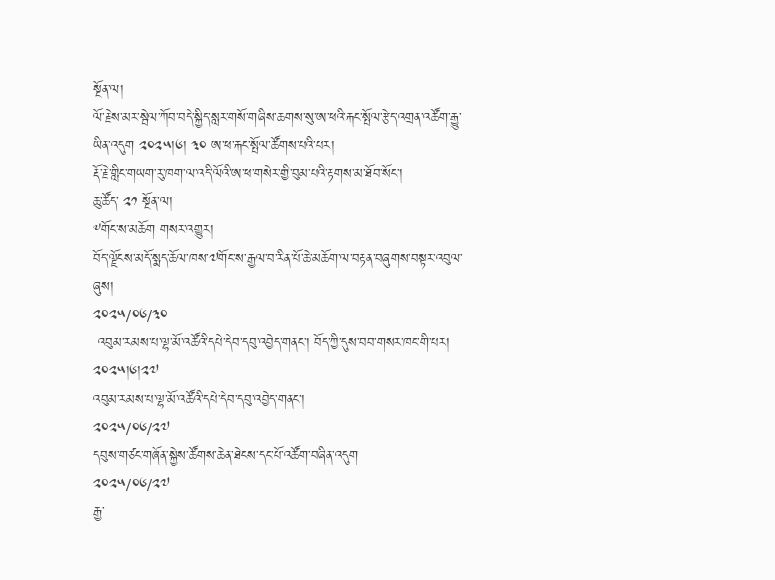སྔོན་ལ།
ལོ་རྗེས་མར་སྦེལ་ཀོབ་བདེ་སྐྱིད་སླར་གསོ་གཞིས་ཆགས་སུ་ཨ་ཕའི་རྐང་སྤོལ་རྩེད་འགྲན་འཚོག་རྒྱུ་ཡིན་འདུག ༢༠༢༥།༦། ༣༠ ཨ་ཕ་རྐང་སྤོལ་ཚོགས་པའི་པར།
རྡོ་རྗེ་གླིང་གཡག་རུ་ཁག་ལ་འདི་ལོའི་ཨ་ཕ་གསེར་གྱི་བུམ་པའི་རྟགས་མ་ཐོབ་སོང་།
ཆུ་ཚོད་ ༢༡ སྔོན་ལ།
༸གོང་ས་མཆོག གསར་འགྱུར།
བོད་ལྗོངས་མདོ་སྨད་ཆོལ་ཁས་༧གོང་ས་རྒྱལ་བ་རིན་པོ་ཆེ་མཆོག་ལ་བརྟན་བཞུགས་བསྟར་འབུལ་ཞུས།
༢༠༢༥/༠༦/༣༠
 འབུམ་རམས་པ་ལྷ་མོ་འཚོའི་དཔེ་དེབ་དབུ་འབྱེད་གནང་། བོད་ཀྱི་དུས་བབ་གསར་ཁང་གི་པར། ༢༠༢༥།༦།༢༧
འབུམ་རམས་པ་ལྷ་མོ་འཚོའི་དཔེ་དེབ་དབུ་འབྱེད་གནང་།
༢༠༢༥/༠༦/༢༧
དབུས་གཙང་གཞོན་སྐྱེས་ཚོགས་ཆེན་ཐེངས་དང་པོ་འཚོག་བཞིན་འདུག
༢༠༢༥/༠༦/༢༧
རྒྱ་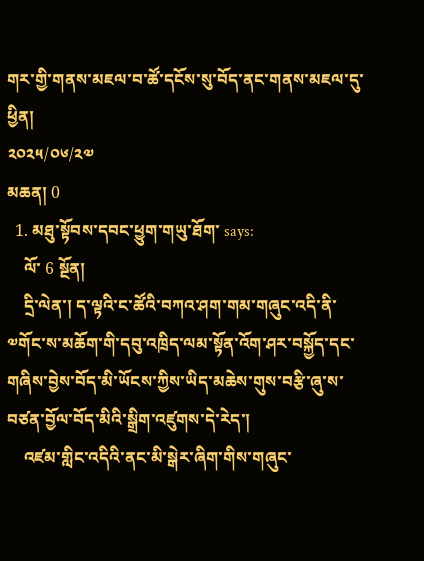གར་གྱི་གནས་མཇལ་བ་ཚོ་དངོས་སུ་བོད་ནང་གནས་མཇལ་དུ་ཕྱིན།
༢༠༢༥/༠༦/༢༧
མཆན། 0
  1. མཐུ་སྟོབས་དབང་ཕྱུག་གཡུ་ཐོག་ says:
    ལོ་ 6 སྔོན།
    དྲི་ལེན་། ད་ལྟའི་ང་ཚོའི་བཀའ་ཤག་གམ་གཞུང་འདི་ནི་༧གོང་ས་མཆོག་གི་དབུ་འཁྲིད་ལམ་སྟོན་འོག་ཤར་བསྐྱོད་དང་གཞིས་བྱེས་བོད་མི་ཡོངས་ཀྱིས་ཡིད་མཆེས་གུས་བརྩི་ཞུ་ས་བཙན་བྱོལ་བོད་མིའི་སྒྲིག་འཛུགས་དེ་རེད་།
    འཛམ་གླིང་འདིའི་ནང་མི་སྒེར་ཞིག་གིས་གཞུང་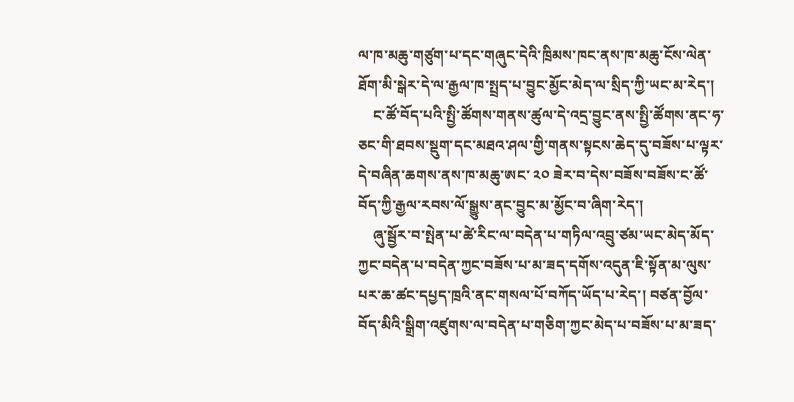ལ་ཁ་མཆུ་གཙུག་པ་དང་གཞུང་དེའི་ཁྲིམས་ཁང་ནས་ཁ་མཆུ་ངོས་ལེན་ཐོག་མི་སྒེར་དེ་ལ་རྒྱལ་ཁ་སྤྲད་པ་བྱུང་མྱོང་མེད་ལ་སྲིད་ཀྱི་ཡང་མ་རེད་།
    ང་ཚོ་བོད་པའི་སྤྱི་ཚོགས་གནས་ཚུལ་དེ་འདྲ་བྱུང་ནས་སྤྱི་ཚོགས་ནང་ཧ་ཅང་གི་ཐབས་སྡུག་དང་མཐའ་ཤལ་གྱི་གནས་སྟངས་ཆེད་དུ་བཟོས་པ་ལྟར་དེ་བཞིན་ཆགས་ནས་ཁ་མཆུ་ཨང་ ༢༠ ཟེར་བ་དེས་བཟོས་བཟོས་ང་ཚོ་བོད་ཀྱི་རྒྱལ་རབས་ལོ་སྒྱུས་ནང་བྱུང་མ་མྱོང་བ་ཞིག་རེད་།
    ཞུ་སྦྱོར་བ་སྤེན་པ་ཚེ་རིང་ལ་བདེན་པ་གཏིལ་འབྲུ་ཙམ་ཡང་མེད་མོད་ཀྱང་བདེན་པ་བདེན་ཀྱང་བཟོས་པ་མ་ཟད་དགོས་འདུན་ཇི་སྟོན་མ་ལུས་པར་ཆ་ཚང་དཔྱད་ཁྲའི་ནང་གསལ་པོ་བཀོད་ཡོད་པ་རེད་། བཙན་བྱོལ་བོད་མིའི་སྒྲིག་འཛུགས་ལ་བདེན་པ་གཅིག་ཀྱང་མེད་པ་བཟོས་པ་མ་ཟད་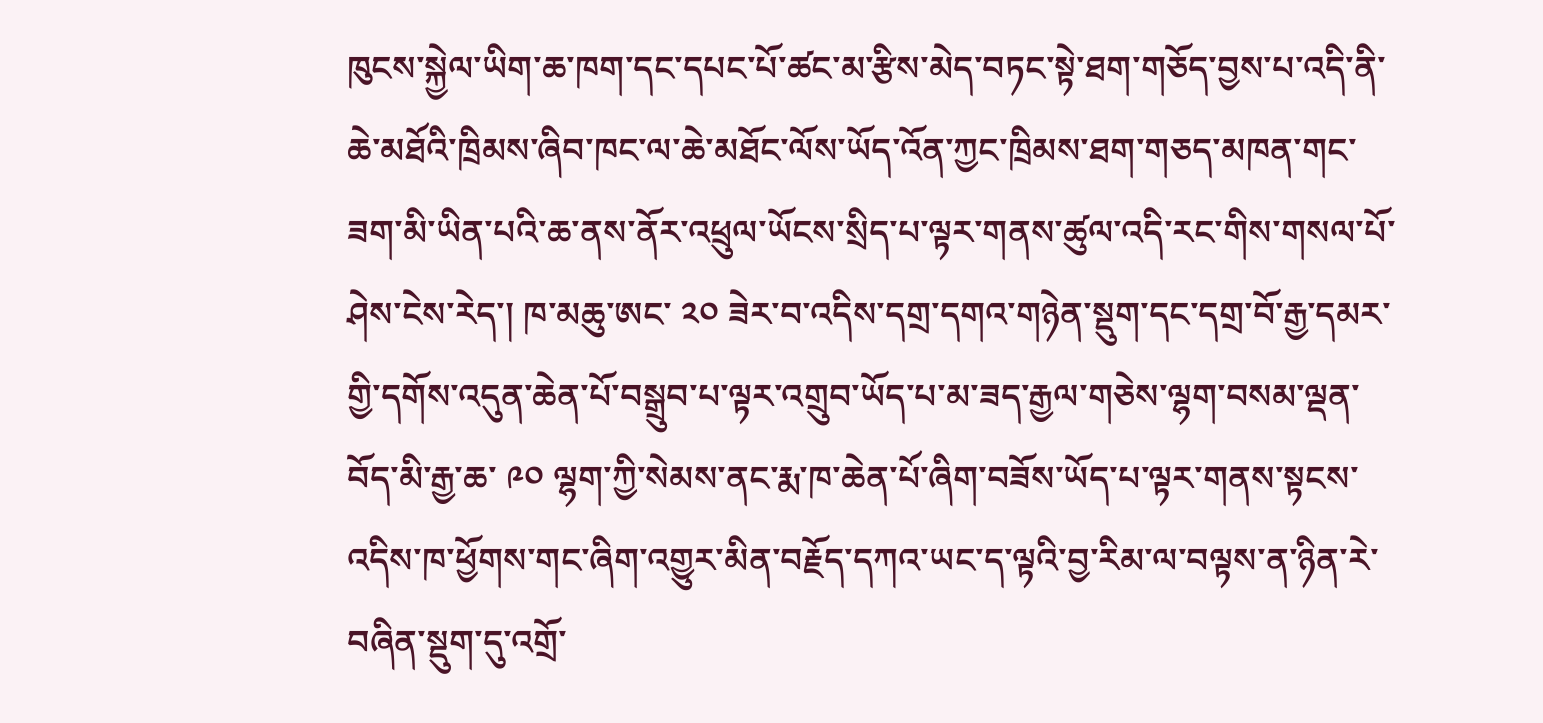ཁུངས་སྐྱེལ་ཡིག་ཆ་ཁག་དང་དཔང་པོ་ཚང་མ་རྩིས་མེད་བཏང་སྟེ་ཐག་གཅོད་བྱས་པ་འདི་ནི་ཆེ་མཐོའི་ཁྲིམས་ཞིབ་ཁང་ལ་ཆེ་མཐོང་ལོས་ཡོད་འོན་ཀྱང་ཁྲིམས་ཐག་གཅད་མཁན་གང་ཟག་མི་ཡིན་པའི་ཆ་ནས་ནོར་འཕྲུལ་ཡོངས་སྲིད་པ་ལྟར་གནས་ཚུལ་འདི་རང་གིས་གསལ་པོ་ཤེས་ངེས་རེད་། ཁ་མཆུ་ཨང་ ༢༠ ཟེར་བ་འདིས་དགྲ་དགའ་གཉེན་སྡུག་དང་དགྲ་བོ་རྒྱ་དམར་གྱི་དགོས་འདུན་ཆེན་པོ་བསྒྲུབ་པ་ལྟར་འགྲུབ་ཡོད་པ་མ་ཟད་རྒྱལ་གཅེས་ལྷག་བསམ་ལྡན་བོད་མི་རྒྱ་ཆ་ ༩༠ ལྷག་ཀྱི་སེམས་ནང་རྨ་ཁ་ཆེན་པོ་ཞིག་བཟོས་ཡོད་པ་ལྟར་གནས་སྟངས་འདིས་ཁ་ཕྱོགས་གང་ཞིག་འགྱུར་མིན་བརྗོད་དཀའ་ཡང་ད་ལྟའི་བྱ་རིམ་ལ་བལྟས་ན་ཉིན་རེ་བཞིན་སྡུག་དུ་འགྲོ་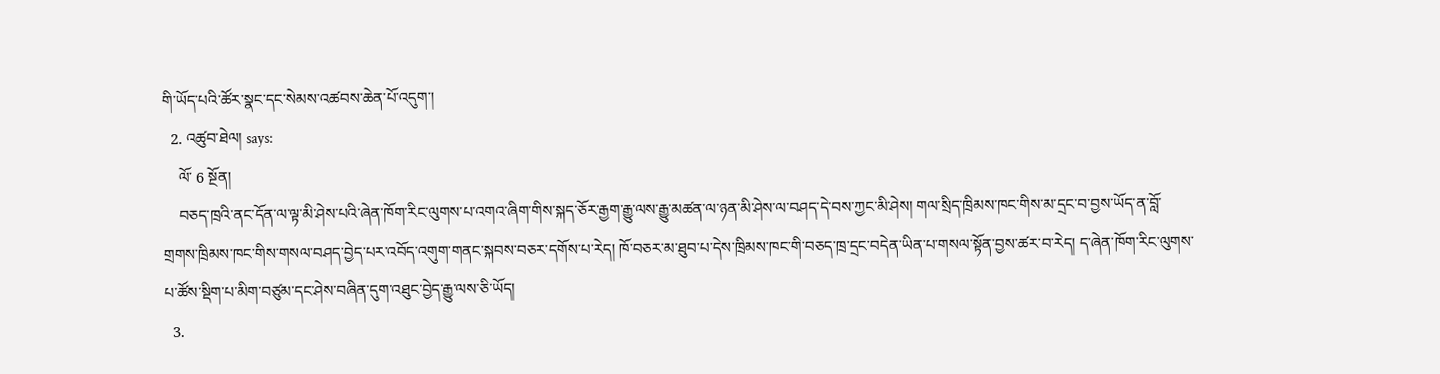གི་ཡོད་པའི་ཚོར་སྣང་དང་སེམས་འཚབས་ཆེན་པོ་འདུག་།
  2. འཚུབ་ཐེལ། says:
    ལོ་ 6 སྔོན།
    བཅད་ཁྲའི་ནང་དོན་ལ་ལྟ་མི་ཤེས་པའི་ཞེན་ཁོག་རིང་ལུགས་པ་འགའ་ཞིག་གིས་སྐད་ཅོར་རྒྱག་རྒྱུ་ལས་རྒྱུ་མཚན་ལ་ཉན་མི་ཤེས་ལ་བཤད་དེ་བས་ཀྱང་མི་ཤེས། གལ་སྲིད་ཁྲིམས་ཁང་གིས་མ་དྲང་བ་བྱས་ཡོད་ན་བློ་གྲགས་ཁྲིམས་ཁང་གིས་གསལ་བཤད་བྱེད་པར་འབོད་འགུག་གནང་སྐབས་བཅར་དགོས་པ་རེད། ཁོ་བཅར་མ་ཐུབ་པ་དེས་ཁྲིམས་ཁང་གི་བཅད་ཁྲ་དྲང་བདེན་ཡིན་པ་གསལ་སྟོན་བྱས་ཚར་བ་རེད། ད་ཞེན་ཁོག་རིང་ལུགས་པ་ཚོས་སྡིག་པ་མིག་བཙུམ་དང་ཤེས་བཞིན་དུག་འཐུང་བྱེད་རྒྱུ་ལས་ཅི་ཡོད།
  3.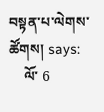བསྟན་པ་ལེགས་ཚོགས། says:
    ལོ་ 6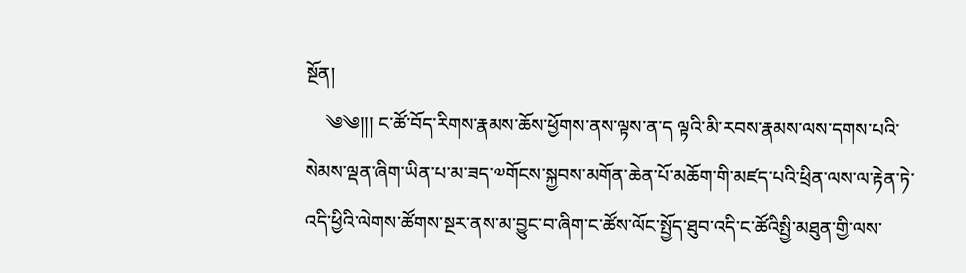སྔོན།
    ༄༄།།། ང་ཚོ་བོད་རིགས་རྣམས་ཆོས་ཕྱོགས་ནས་ལྟས་ན་ད ལྟའི་མི་རབས་རྣམས་ལས་དགས་པའི་སེམས་ལྡན་ཞིག་ཡིན་པ་མ་ཟད་༧གོངས་སྐྱབས་མགོན་ཆེན་པོ་མཆོག་གི་མཛད་པའི་ཕྲིན་ལས་ལ་རྟེན་ཏེ་འདི་ཕྱིའི་ལེགས་ཚོགས་སྔར་ནས་མ་བྱུང་བ་ཞིག་ང་ཚོས་ལོང་སྤྱོད་ཐུབ་འདི་ང་ཚོའིསྤྱི་མཐུན་གྱི་ལས་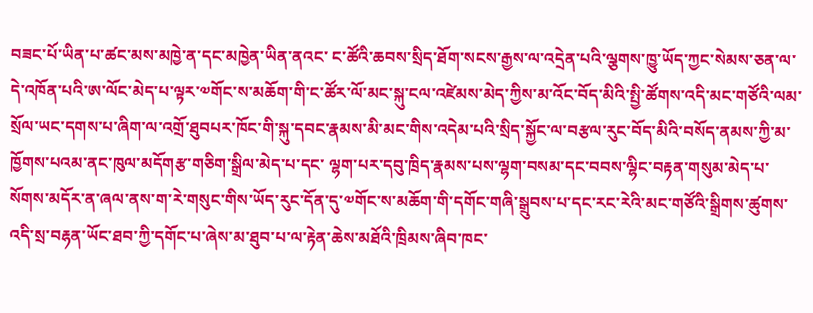བཟང་པོ་ཡིན་པ་ཚང་མས་མཁྱེ་ན་དང་མཁྱེན་ཡིན་ནའང་ ང་ཚོའི་ཆབས་སྲིད་ཐོག་སངས་རྒྱས་ལ་འདྲེན་པའི་ལྕགས་ཁྱུ་ཡོད་ཀྱང་སེམས་ཅན་ལ་དེ་འཁོན་པའི་ཨ་ལོང་མེད་པ་ལྟར་༧གོང་ས་མཆོག་གི་ང་ཚོར་ལོ་མང་སྐུ་ངལ་འཛེམས་མེད་ཀྱིས་མ་འོང་བོད་མིའི་སྤྱི་ཚོགས་འདི་མང་གཙོའི་ལམ་སྲོལ་ཡང་དགས་པ་ཞིག་ལ་འགྲོ་ཐུབཔར་ཁོང་གི་སྐུ་དབང་རྣམས་མི་མང་གིས་འདེམ་པའི་སྲིད་སྐྱོང་ལ་བརྩལ་རུང་བོད་མིའི་བསོད་ནམས་ཀྱི་མ་ཁྱོགས་པའམ་ནང་ཁུལ་མདོགརྩ་གཅིག་སྒྲིལ་མེད་པ་དང་ ལྷག་པར་དབུ་ཁྲིད་རྣམས་པས་ལྷག་བསམ་དང་བབས་ལྷིང་བརྟན་གསུམ་མེད་པ་སོགས་མདོར་ན་ཞལ་ནས་ག་རེ་གསུང་གིས་ཡོད་རུང་དོན་དུ་༧གོང་ས་མཆོག་གི་དགོང་གཞི་སྒྲུབས་པ་དང་རང་རེའི་མང་གཙོའི་སྒྲིགས་ཚུགས་འདི་སྲ་བརྷན་ཡོང་ཐབ་ཀྱི་དགོང་པ་ཞེས་མ་ཐུབ་པ་ལ་རྟེན་ཆེས་མཐོའི་ཁྲིམས་ཞིབ་ཁང་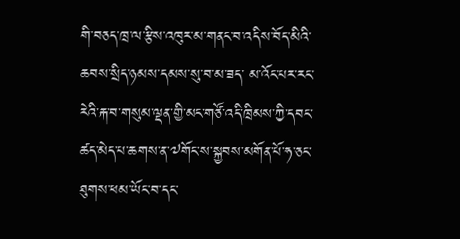གི་བཅད་ཁྲ་ལ་རྩིས་འཁུར་མ་གནང་བ་འདིས་བོད་མིའི་ཆབས་སྲིད་ཉམས་དམས་སུ་བ་མ་ཟད་ མ་འོང་པར་རང་རེའི་རྐ་བ་གསུམ་ལྡན་གྱི་མང་གཙོ་འདི་ཁྲིམས་ཀྱི་དབང་ཚད་མེད་པ་ཆགས་ན་༧གོང་ས་སྐྱབས་མགོན་པོ་ཧ་ཅང་ཐུགས་ཕམ་ཡོང་བ་དང་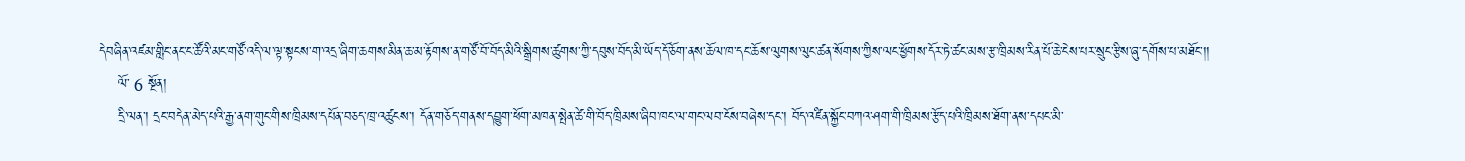དེབཞིན་འཛམ་གླིང་ནང་ང་ཚོའི་མང་གཙོ་འདི་ལ་ལྟ་སྟངས་ག་འདྲ་ཞིག་ཆགས་མིན་ཆ་མ་རྟོགས་ན་གཙོ་བོ་བོད་མིའི་སྒྲིགས་ཚུགས་ཀྱི་དབུས་བོད་མི་ཡོད་དོ་ཅོག་ནས་ཆོལ་ཁ་དང་ཆོས་ལུགས་ལུང་ཚན་སོགས་ཀྱིས་ལང་ཕྱོགས་དོར་ཏེ་ཚང་མས་རྩ་ཁྲིམས་རིན་པོ་ཆེ་ངེས་པར་སྲུང་རྩིས་ཞུ་དགོས་པ་མཐོང་།།
    ལོ་ 6 སྔོན།
    དྲི་ལན་། དྲང་བདེན་མེད་པའི་རྒྱ་ནག་གུང་གིས་ཁྲིམས་དཔོན་བཅད་ཁྲ་འཚུངས་། དོན་གཅོད་གནས་དབྱུག་ཕོག་མཁན་སྤེན་ཚེ་གི་བོད་ཁྲིམས་ཞིབ་ཁང་ལ་གང་ལབ་ངོས་བཞེས་དང་། བོད་འཛིན་སྐྱོང་བཀའ་ཤག་གི་ཁྲིམས་རྩོད་པའི་ཁྲིམས་ཐོག་ནས་དཔང་མི་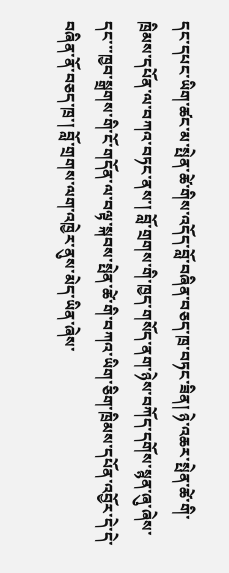དང་དཔང་ཡིག་ཚང་མ་སྤེན་ཚེ་གིས་འདོད་བློ་བཞིན་བཅད་ཁྲ་བཏང་ཟིན། ཉེ་འཆར་སྤེན་ཚེ་གི་ཁྲིམས་དཔོན་ལ་བཀའ་བཏང་ནས་། བློ་གྲགས་གི་ཁྱད་གསོད་ནག་ཉེས་བཀོད་དགོས་སྙན་ཞུ་ཞེས་དང་་་ཁྱབ་སྒྲགས་གི་ངོ་གདོན་ལ་བལྟ་སྐབས་སྤེན་ཚེ་གི་བཀའ་ཡིག་ཅིག་ཁྲིམས་དཔོན་འབྱོར་དེ་དེ་བཞིན་ནོ་བཅད་ཁྲ་། བློ་གྲགས་ལག་འཁྱེར་ནུས་མེད་ཡིན་ཞེས་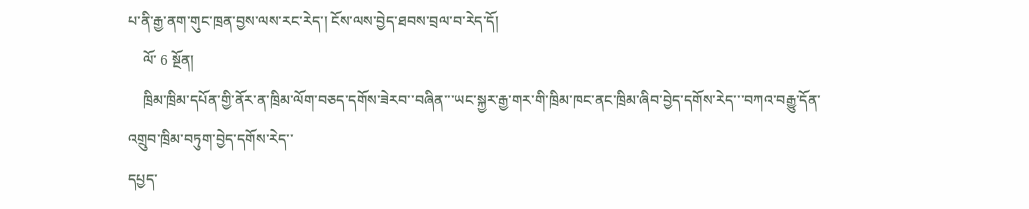པ་ནི་རྒྱ་ནག་གུང་ཁྲན་བྱས་ལས་རང་རེད་། ངོས་ལས་བྱེད་ཐབས་བྲལ་བ་རེད་དོ།
    ལོ་ 6 སྔོན།
    ཁྲིམ་ཁྲིམ་དཔོན་གྱི་ནོར་ན་ཁྲིམ་ལོག་བཅད་དགོས་ཟེརབ་་བཞིན་་་ཡང་སྐྱར་རྒྱ་གར་གི་ཁྲིམ་ཁང་ནང་ཁྲིམ་ཞིབ་བྱེད་དགོས་རེད་་་བཀའ་བརྒྱུ་དོན་འགྲུབ་ཁྲིམ་བཏུག་བྱེད་དགོས་རེད་་
དཔྱད་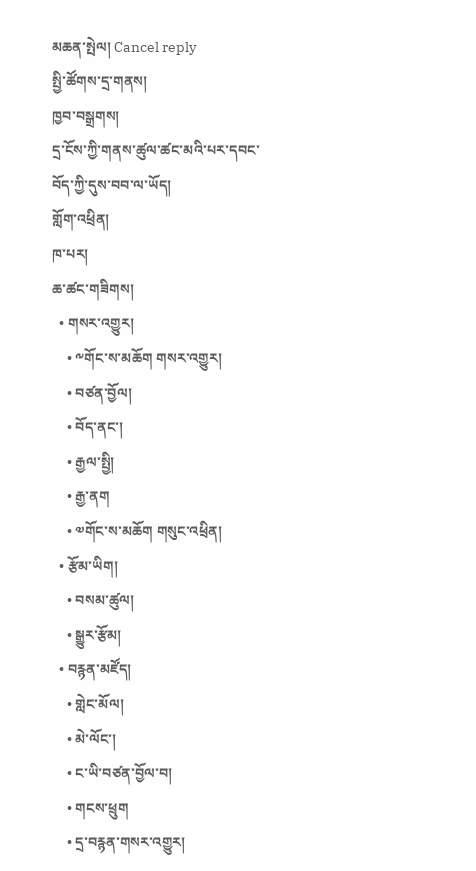མཆན་སྤེལ། Cancel reply
སྤྱི་ཚོགས་དྲ་གནས།
ཁྱབ་བསྒྲགས།
དྲ་ངོས་ཀྱི་གནས་ཚུལ་ཚང་མའི་པར་དབང་བོད་ཀྱི་དུས་བབ་ལ་ཡོད།
གློག་འཕྲིན།
ཁ་པར།
ཆ་ཚང་གཟིགས།
  • གསར་འགྱུར།
    • ༸གོང་ས་མཆོག གསར་འགྱུར།
    • བཙན་བྱོལ།
    • བོད་ནང་།
    • རྒྱལ་སྤྱི།
    • རྒྱ་ནག
    • ༧གོང་ས་མཆོག གསུང་འཕྲིན།
  • རྩོམ་ཡིག།
    • བསམ་ཚུལ།
    • སྒྱུར་རྩོམ།
  • བརྙན་མཛོད།
    • གླེང་མོལ།
    • མེ་ལོང་།
    • ང་ཡི་བཙན་བྱོལ་བ།
    • གངས་ཕྲུག
    • དྲ་བརྙན་གསར་འགྱུར།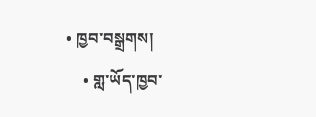• ཁྱབ་བསྒྲགས།
    • གླ་ཡོད་ཁྱབ་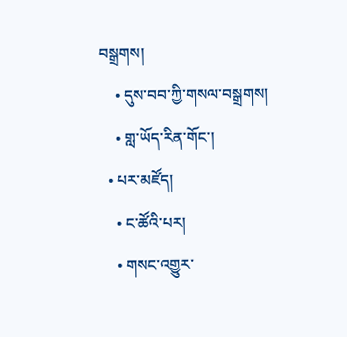བསྒྲགས།
    • དུས་བབ་ཀྱི་གསལ་བསྒྲགས།
    • གླ་ཡོད་རིན་གོང་།
  • པར་མཛོད།
    • ང་ཚོའི་པར།
    • གསང་འགྱུར་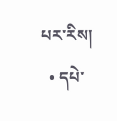པར་རིས།
  • དཔེ་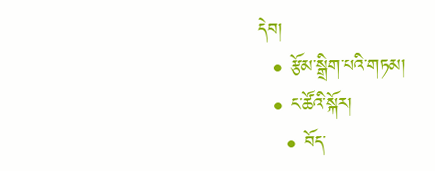དེབ།
  • རྩོམ་སྒྲིག་པའི་གཏམ།
  • ང་ཚོའི་སྐོར།
    • བོད་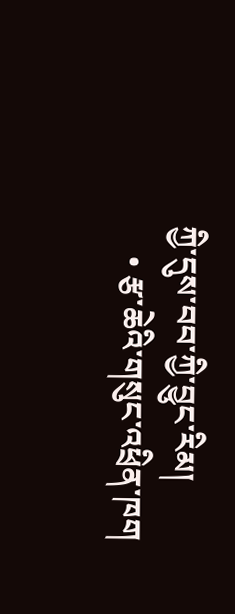ཀྱི་དུས་བབ་ཀྱི་བྱུང་རིམ།
    • རྩ་ཆེའི་གསུང་འཕྲིན་ཁག